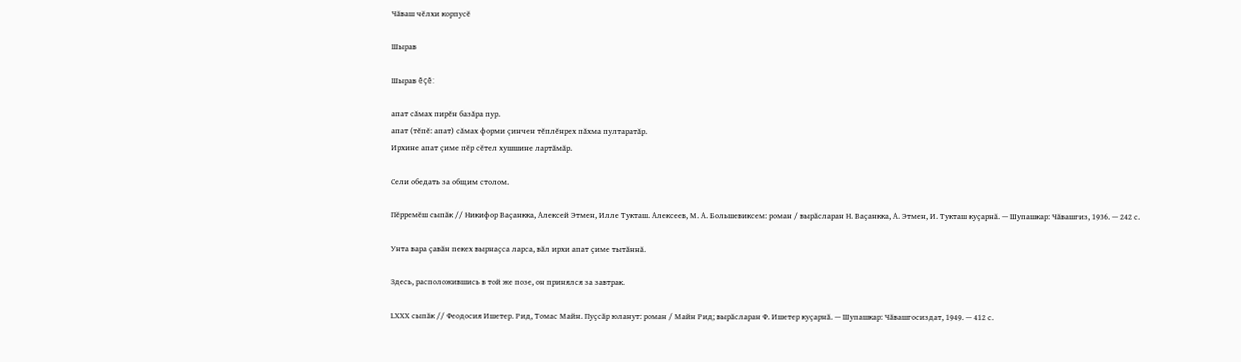Чӑваш чӗлхи корпусӗ

Шырав

Шырав ĕçĕ:

апат сăмах пирĕн базăра пур.
апат (тĕпĕ: апат) сăмах форми çинчен тĕплĕнрех пăхма пултаратăр.
Ирхине апат ҫиме пӗр сӗтел хушшине лартӑмӑр.

Сели обедать за общим столом.

Пӗрремӗш сыпӑк // Никифор Ваҫанкка, Алексей Этмен, Илле Тукташ. Алексеев, М. А. Большевиксем: роман / вырӑсларан Н. Ваҫанкка, А. Этмен, И. Тукташ куҫарнӑ. — Шупашкар: Чӑвашгиз, 1936. — 242 с.

Унта вара ҫавӑн пекех вырнаҫса ларса, вӑл ирхи апат ҫиме тытӑннӑ.

Здесь, расположившись в той же позе, он принялся за завтрак.

LХХХ сыпӑк // Феодосия Ишетер. Рид, Томас Майн. Пуҫсӑр юланут: роман / Майн Рид; вырӑсларан Ф. Ишетер куҫарнӑ. — Шупашкар: Чӑвашгосиздат, 1949. — 412 с.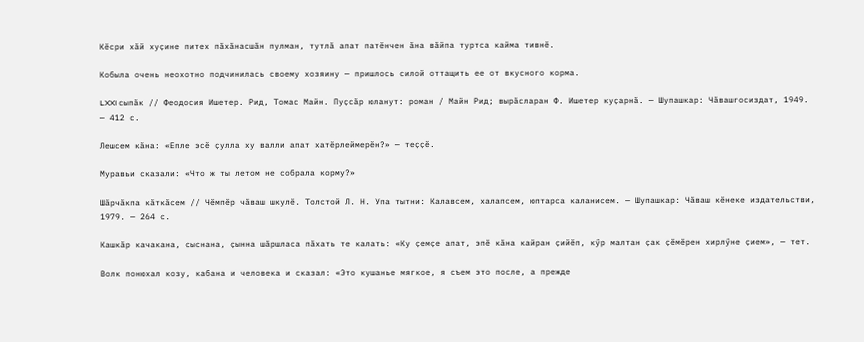Кӗсри хӑй хуҫине питех пӑхӑнасшӑн пулман, тутлӑ апат патӗнчен ӑна вӑйпа туртса кайма тивнӗ.

Кобыла очень неохотно подчинилась своему хозяину — пришлось силой оттащить ее от вкусного корма.

LXXI сыпӑк // Феодосия Ишетер. Рид, Томас Майн. Пуҫсӑр юланут: роман / Майн Рид; вырӑсларан Ф. Ишетер куҫарнӑ. — Шупашкар: Чӑвашгосиздат, 1949. — 412 с.

Лешсем кӑна: «Епле эсӗ ҫулла ху валли апат хатӗрлеймерӗн?» — теҫҫӗ.

Муравьи сказали: «Что ж ты летом не собрала корму?»

Шӑрчӑкпа кӑткӑсем // Чӗмпӗр чӑваш шкулӗ. Толстой Л. Н. Упа тытни: Калавсем, халапсем, юптарса каланисем. — Шупашкар: Чӑваш кӗнеке издательстви, 1979. — 264 с.

Кашкӑр качакана, сыснана, ҫынна шӑршласа пӑхать те калать: «Ку ҫемҫе апат, эпӗ кӑна кайран ҫийӗп, кӳр малтан ҫак ҫӗмӗрен хирлӳне ҫием», — тет.

Волк понюхал козу, кабана и человека и сказал: «Это кушанье мягкое, я съем это после, а прежде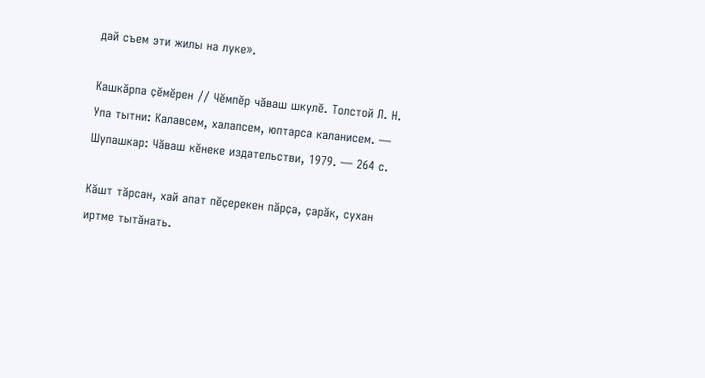дай съем эти жилы на луке».

Кашкӑрпа ҫӗмӗрен // Чӗмпӗр чӑваш шкулӗ. Толстой Л. Н. Упа тытни: Калавсем, халапсем, юптарса каланисем. — Шупашкар: Чӑваш кӗнеке издательстви, 1979. — 264 с.

Кӑшт тӑрсан, хай апат пӗҫерекен пӑрҫа, ҫарӑк, сухан иртме тытӑнать.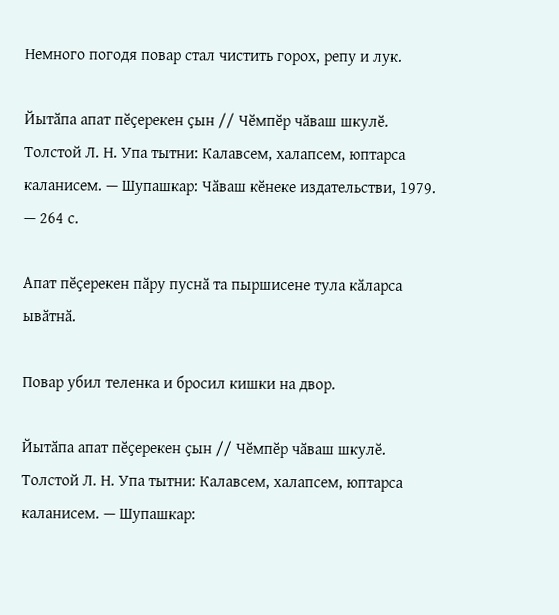Немного погодя повар стал чистить горох, репу и лук.

Йытӑпа апат пӗҫерекен ҫын // Чӗмпӗр чӑваш шкулӗ. Толстой Л. Н. Упа тытни: Калавсем, халапсем, юптарса каланисем. — Шупашкар: Чӑваш кӗнеке издательстви, 1979. — 264 с.

Апат пӗҫерекен пӑру пуснӑ та пыршисене тула кӑларса ывӑтнӑ.

Повар убил теленка и бросил кишки на двор.

Йытӑпа апат пӗҫерекен ҫын // Чӗмпӗр чӑваш шкулӗ. Толстой Л. Н. Упа тытни: Калавсем, халапсем, юптарса каланисем. — Шупашкар: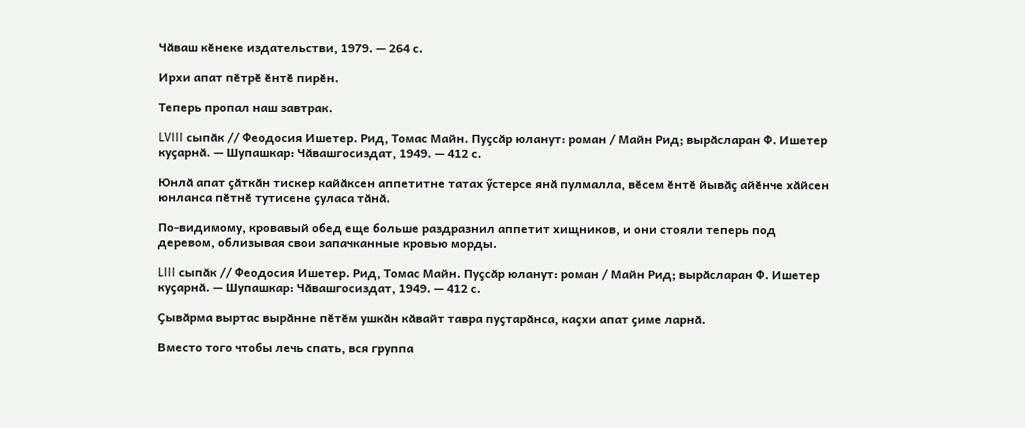Чӑваш кӗнеке издательстви, 1979. — 264 с.

Ирхи апат пӗтрӗ ӗнтӗ пирӗн.

Теперь пропал наш завтрак.

LVIII сыпӑк // Феодосия Ишетер. Рид, Томас Майн. Пуҫсӑр юланут: роман / Майн Рид; вырӑсларан Ф. Ишетер куҫарнӑ. — Шупашкар: Чӑвашгосиздат, 1949. — 412 с.

Юнлӑ апат ҫӑткӑн тискер кайӑксен аппетитне татах ӳстерсе янӑ пулмалла, вӗсем ӗнтӗ йывӑҫ айӗнче хӑйсен юнланса пӗтнӗ тутисене ҫуласа тӑнӑ.

По-видимому, кровавый обед еще больше раздразнил аппетит хищников, и они стояли теперь под деревом, облизывая свои запачканные кровью морды.

LIII сыпӑк // Феодосия Ишетер. Рид, Томас Майн. Пуҫсӑр юланут: роман / Майн Рид; вырӑсларан Ф. Ишетер куҫарнӑ. — Шупашкар: Чӑвашгосиздат, 1949. — 412 с.

Ҫывӑрма выртас вырӑнне пӗтӗм ушкӑн кӑвайт тавра пуҫтарӑнса, каҫхи апат ҫиме ларнӑ.

Вместо того чтобы лечь спать, вся группа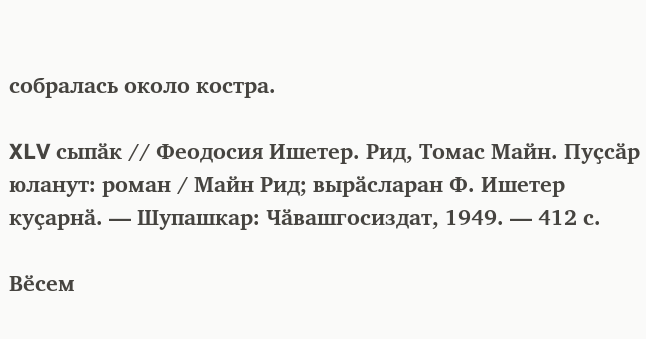собралась около костра.

XLV сыпӑк // Феодосия Ишетер. Рид, Томас Майн. Пуҫсӑр юланут: роман / Майн Рид; вырӑсларан Ф. Ишетер куҫарнӑ. — Шупашкар: Чӑвашгосиздат, 1949. — 412 с.

Вӗсем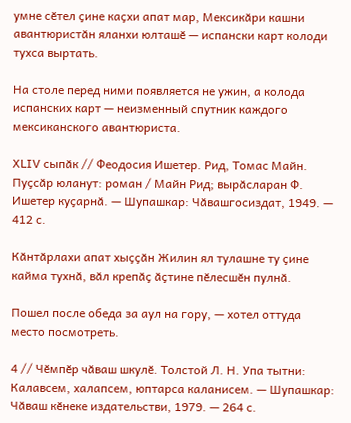умне сӗтел ҫине каҫхи апат мар, Мексикӑри кашни авантюристӑн яланхи юлташӗ — испански карт колоди тухса выртать.

На столе перед ними появляется не ужин, а колода испанских карт — неизменный спутник каждого мексиканского авантюриста.

ХLIV сыпӑк // Феодосия Ишетер. Рид, Томас Майн. Пуҫсӑр юланут: роман / Майн Рид; вырӑсларан Ф. Ишетер куҫарнӑ. — Шупашкар: Чӑвашгосиздат, 1949. — 412 с.

Кӑнтӑрлахи апат хыҫҫӑн Жилин ял тулашне ту ҫине кайма тухнӑ, вӑл крепӑҫ ӑҫтине пӗлесшӗн пулнӑ.

Пошел после обеда за аул на гору, — хотел оттуда место посмотреть.

4 // Чӗмпӗр чӑваш шкулӗ. Толстой Л. Н. Упа тытни: Калавсем, халапсем, юптарса каланисем. — Шупашкар: Чӑваш кӗнеке издательстви, 1979. — 264 с.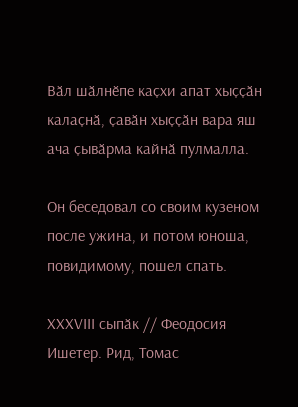Вӑл шӑлнӗпе каҫхи апат хыҫҫӑн калаҫнӑ, ҫавӑн хыҫҫӑн вара яш ача ҫывӑрма кайнӑ пулмалла.

Он беседовал со своим кузеном после ужина, и потом юноша, повидимому, пошел спать.

XXXVIII сыпӑк // Феодосия Ишетер. Рид, Томас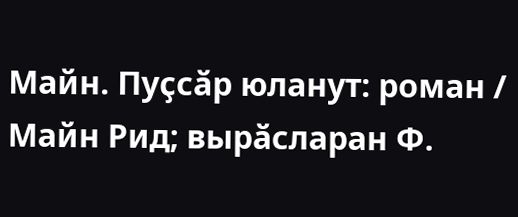Майн. Пуҫсӑр юланут: роман / Майн Рид; вырӑсларан Ф.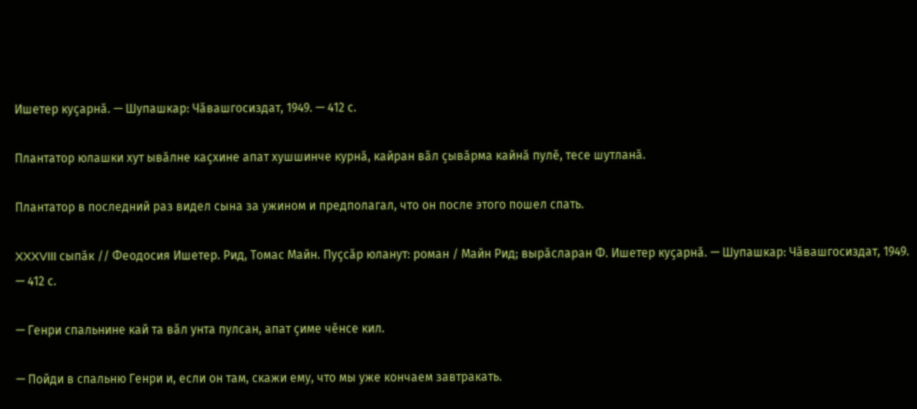Ишетер куҫарнӑ. — Шупашкар: Чӑвашгосиздат, 1949. — 412 с.

Плантатор юлашки хут ывӑлне каҫхине апат хушшинче курнӑ, кайран вӑл ҫывӑрма кайнӑ пулӗ, тесе шутланӑ.

Плантатор в последний раз видел сына за ужином и предполагал, что он после этого пошел спать.

XXXVIII сыпӑк // Феодосия Ишетер. Рид, Томас Майн. Пуҫсӑр юланут: роман / Майн Рид; вырӑсларан Ф. Ишетер куҫарнӑ. — Шупашкар: Чӑвашгосиздат, 1949. — 412 с.

— Генри спальнине кай та вӑл унта пулсан, апат ҫиме чӗнсе кил.

— Пойди в спальню Генри и, если он там, скажи ему, что мы уже кончаем завтракать.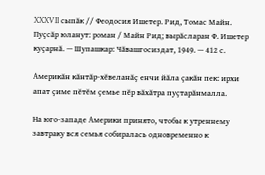XXXVII сыпӑк // Феодосия Ишетер. Рид, Томас Майн. Пуҫсӑр юланут: роман / Майн Рид; вырӑсларан Ф. Ишетер куҫарнӑ. — Шупашкар: Чӑвашгосиздат, 1949. — 412 с.

Америкӑн кӑнтӑр-хӗвеланӑҫ енчи йӑла ҫакӑн пек: ирхи апат ҫиме пӗтӗм ҫемье пӗр вӑхӑтра пуҫтарӑнмалла.

На юго-западе Америки принято, чтобы к утреннему завтраку вся семья собиралась одновременно к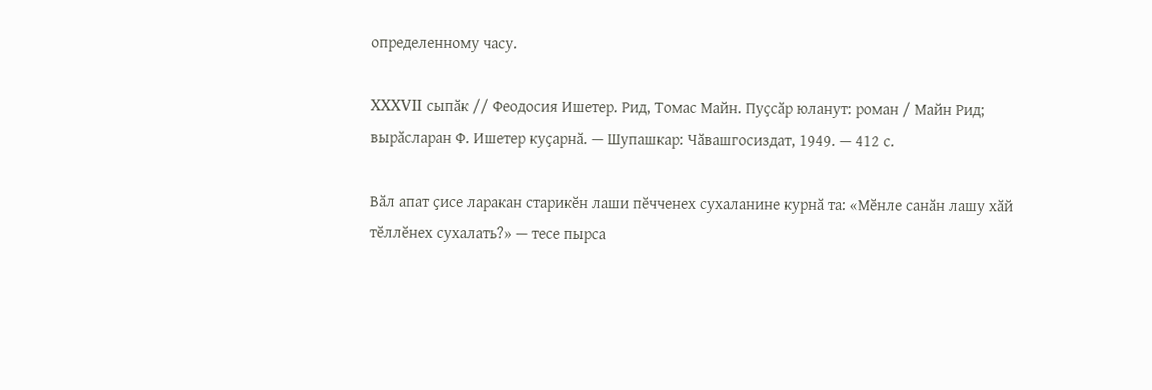определенному часу.

XXXVII сыпӑк // Феодосия Ишетер. Рид, Томас Майн. Пуҫсӑр юланут: роман / Майн Рид; вырӑсларан Ф. Ишетер куҫарнӑ. — Шупашкар: Чӑвашгосиздат, 1949. — 412 с.

Вӑл апат ҫисе ларакан старикӗн лаши пӗчченех сухаланине курнӑ та: «Мӗнле санӑн лашу хӑй тӗллӗнех сухалать?» — тесе пырса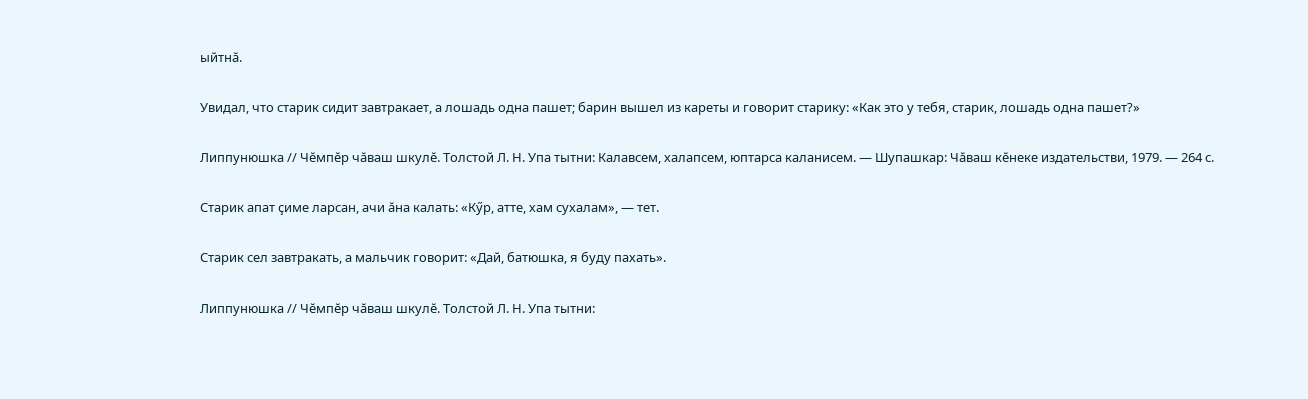ыйтнӑ.

Увидал, что старик сидит завтракает, а лошадь одна пашет; барин вышел из кареты и говорит старику: «Как это у тебя, старик, лошадь одна пашет?»

Липпунюшка // Чӗмпӗр чӑваш шкулӗ. Толстой Л. Н. Упа тытни: Калавсем, халапсем, юптарса каланисем. — Шупашкар: Чӑваш кӗнеке издательстви, 1979. — 264 с.

Старик апат ҫиме ларсан, ачи ӑна калать: «Кӳр, атте, хам сухалам», — тет.

Старик сел завтракать, а мальчик говорит: «Дай, батюшка, я буду пахать».

Липпунюшка // Чӗмпӗр чӑваш шкулӗ. Толстой Л. Н. Упа тытни: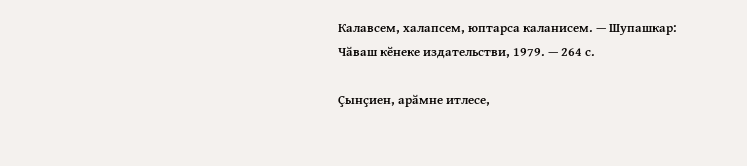Калавсем, халапсем, юптарса каланисем. — Шупашкар: Чӑваш кӗнеке издательстви, 1979. — 264 с.

Ҫынҫиен, арӑмне итлесе,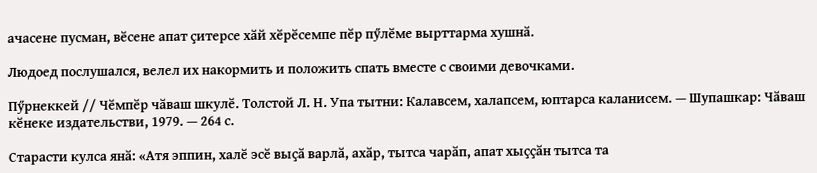ачасене пусман, вӗсене апат ҫитерсе хӑй хӗрӗсемпе пӗр пӳлӗме вырттарма хушнӑ.

Людоед послушался, велел их накормить и положить спать вместе с своими девочками.

Пӳрнеккей // Чӗмпӗр чӑваш шкулӗ. Толстой Л. Н. Упа тытни: Калавсем, халапсем, юптарса каланисем. — Шупашкар: Чӑваш кӗнеке издательстви, 1979. — 264 с.

Старасти кулса янӑ: «Атя эппин, халӗ эсӗ выҫӑ варлӑ, ахӑр, тытса чарӑп, апат хыҫҫӑн тытса та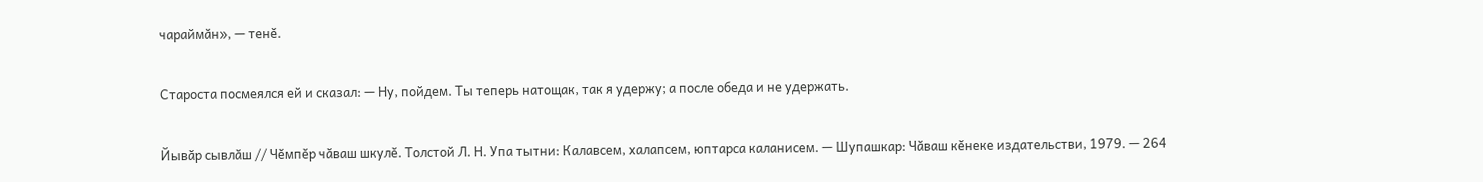чараймӑн», — тенӗ.

Староста посмеялся ей и сказал: — Ну, пойдем. Ты теперь натощак, так я удержу; а после обеда и не удержать.

Йывӑр сывлӑш // Чӗмпӗр чӑваш шкулӗ. Толстой Л. Н. Упа тытни: Калавсем, халапсем, юптарса каланисем. — Шупашкар: Чӑваш кӗнеке издательстви, 1979. — 264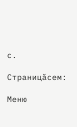с.

Страницăсем:

Меню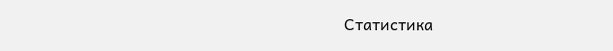Статистика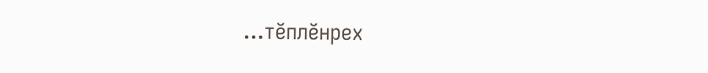...тĕплӗнрех